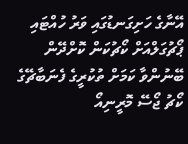އޭނާގެ ހަށިގަނޑުގައި ވަރު ހުއްޓައި ޕޯޗުގަލްއަށް ކޯޗުކަން ކޮށްދޭން ބޭނުންވާ ކަމަށް ތުކުރީގެ ފެނަބާޗޭގެ ކޯޗު ޖޯސޭ މޮރީނިއޯ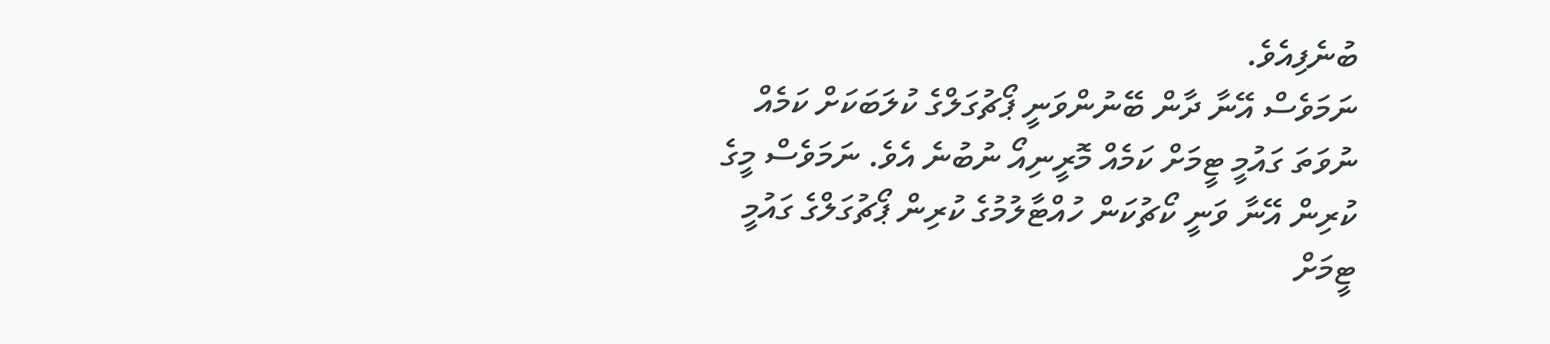ބުނެފިއެވެ.
ނަމަވެސް އޭނާ ދާން ބޭނުންވަނީ ޕޯޗުގަލްގެ ކުލަބަކަށް ކަމެއް ނުވަތަ ގައުމީ ޓީމަށް ކަމެއް މޮރީނިއޯ ނުބުނެ އެވެ. ނަމަވެސް މީގެ ކުރިން އޭނާ ވަނީ ކޯޗުކަން ހުއްޓާލުމުގެ ކުރިން ޕޯޗުގަލްގެ ގައުމީ ޓީމަށް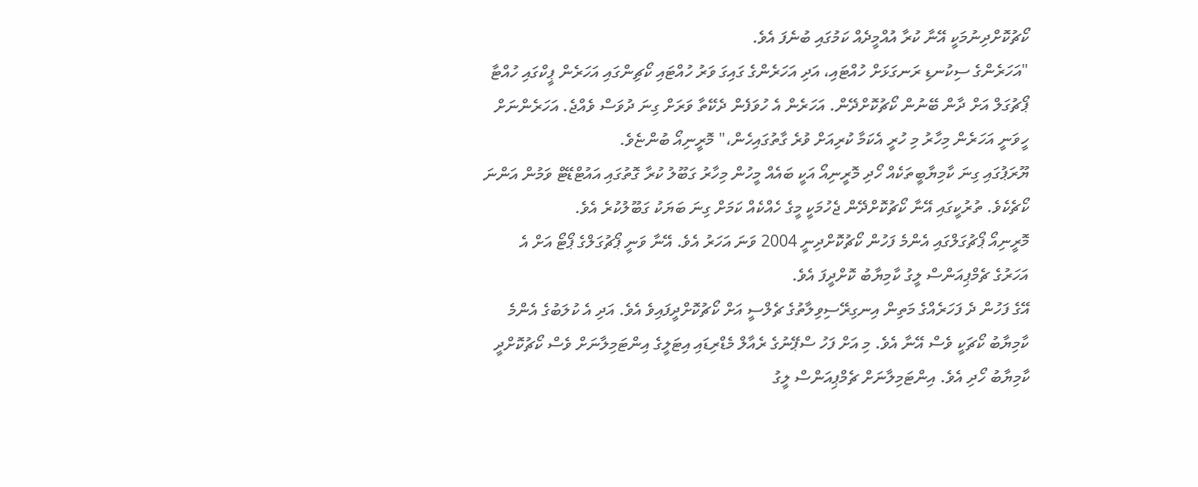ކޯޗުކޮށްދިނުމަކީ އޭނާ ކުރާ އުއްމީދެއް ކަމުގައި ބުނެފަ އެވެ.
"އަހަރެންގެ ސިކުނޑި ރަނގަޅަށް ހުއްޓައި، އަދި އަހަރެންގެ ގައިގަ ވަރު ހުއްޓައި ކޯޗިންގައި އަހަރެން ޕީކްގައި ހުއްޓާ ޕޯޗުގަލް އަށް ދާން ބޭނުން ކޯޗުކޮށްދޭން. އަހަރެން އެ ހުވަފެން ދެކޭތާ ވަރަށް ގިނަ ދުވަސް ވެއްޖެ. އަހަރެންނަށް ހީވަނީ އަހަރެން މިހާރު މި ހުރީ އެކަމާ ކުރިއަށް ވުރެ ގާތުގައިހެން،" މޮރީނިއޯ ބުންޏެވެ.
ޔޫރަޕުގައި ގިނަ ކާމިޔާބީތަކެއް ހޯދި މޮރީނިއޯ އަކީ ބައެއް މީހުން މިހާރު ގަބޫލު ކުރާ ގޮތުގައި އައުޓްޑޭޓް ވަމުން އަންނަ ކޯޗެކެވެ. ތުރުކީގައި އޭނާ ކޯޗުކޮށްދޭން ޖެހުމަކީ މީގެ ހެއްކެއް ކަމަށް ގިނަ ބަޔަކު ގަބޫލުކުރެ އެވެ.
މޮރީނިއޯ ޕޯޗުގަލްގައި އެންމެ ފަހުން ކޯޗުކޮށްދިނީ 2004 ވަނަ އަހަރު އެވެ. އޭނާ ވަނީ ޕޯޗުގަލްގެ ޕޯޓޯ އަށް އެ އަހަރުގެ ޗެމްޕިއަންސް ލީގު ކާމިޔާބު ކޮށްދީފަ އެވެ.
އޭގެ ފަހުން ދެ ފަހަރެއްގެ މަތިން އިނގިރޭސިވިލާތުގެ ޗެލްސީ އަށް ކޯޗުކޮށްދީފައިވެ އެވެ. އަދި އެ ކުލަބުގެ އެންމެ ކާމިޔާބު ކޯޗަކީ ވެސް އޭނާ އެވެ. މި އަށް ފަހު ސްޕޭނުގެ ރެއާލް މެޑްރިޑައި އިޓަލީގެ އިންޓަމިލާނަށް ވެސް ކޯޗުކޮށްދީ ކާމިޔާބު ހޯދި އެވެ. އިންޓަމިލާނަށް ޗެމްޕިއަންސް ލީގު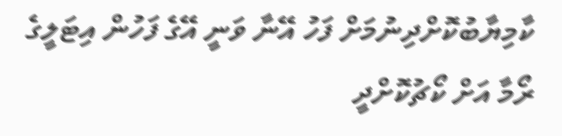ކާމިޔާބުކޮށްދިނުމަށް ފަހު އޭނާ ވަނީ އޭގެ ފަހުން އިޓަލީގެ ރޯމާ އަށް ކޯޗުކޮށްދީ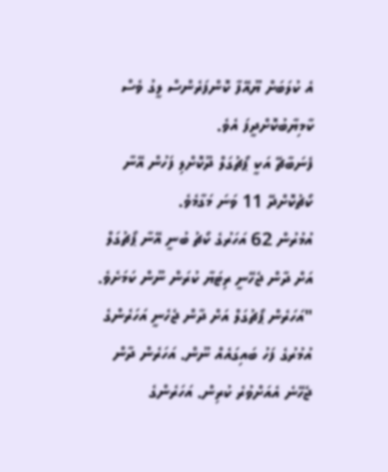އެ ކުލަބަށް ޔޫއޭފާ ކޮންފަރެންސް ލީގު ވެސް ކާމިޔާބުކޮށްދީފަ އެވެ.
ފެނަބާޗޭ އަކީ ޕޯޗުގަލް ދޫކޮށްލި ފަހުން އޭނާ ކޯޗުކޮށްދޭ 11 ވަނަ މަގާމެވެ.
އުމުރުން 62 އަހަރުގެ ކޯޗު ބުނީ އޭނާ ޕޯޗުގަލް އަށް ދާން ޖެހޭނީ ރިޓަޔާ ކުރަން ނޫން ކަމަށެވެ.
"އަހަރެން ޕޯޗުގަލް އަށް ދާން ޖެހެނީ އަހަރެންގެ އުމުރުގެ ފަހު ބައިގައެއް ނޫން. އަހަރެން ދާން ޖެހޭނެ އެއަށްވުރެ ކުރިން. އަހަރެންގެ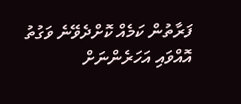ފަރާތުން ކަމެއް ކޮށްދެވޭނެ ވަގުތު އޮއްވައި އަހަރެންނަށް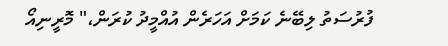ފުރުސަތު ލިބޭނެ ކަމަށް އަހަރެން އުއްމީދު ކުރަން،" މޮރީނިއޯ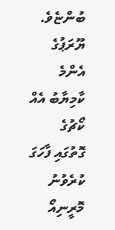ބުންޏެވެ.
ޔޫރަޕުގެ އެންމެ ކާމިޔާބު އެއް ކޯޗުގެ ގޮތުގައި ފާހަގަ ކުރެވުނު މޮރީނިއޯ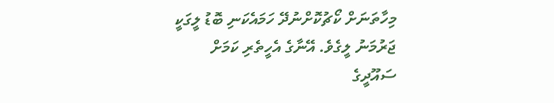މިހާތަނަށް ކޯޗުކޮށްނުދޭ ހަމައެކަނި ބޮޑު ލީގަކީ ޖަރުމަނު ލީގެވެ. އޭނާގެ އެހީތެރި ކަމަށް ސައޫދީގެ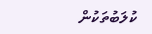ކުލަބުތަކުން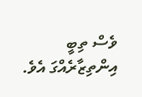ވެސް ތިބީ އިންތިޒާރެއްގަ އެވެ.